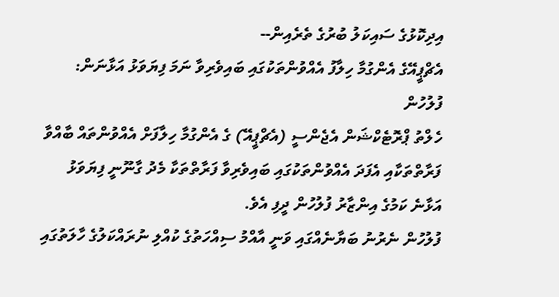އިދިކޮޅުގެ ސައިކަލު ބުރުގެ ތެރެއިން--
އެޗްޕީއޭގެ އެންގުމާ ހިލާފު އެއްވުންތަކުގައި ބައިވެރިވާ ނަމަ ފިޔަވަޅު އަޅާނަން: ފުލުހުން
ހެލްތު ޕްރޮޓެކްޝަން އެޖެންސީ (އެޗްޕީއޭ) ގެ އެންގުމާ ހިލާފަށް އެއްވުންތައް ބާއްވާ ފަރާތްތަކާއި އެފަދަ އެއްވުންތަކުގައި ބައިވެރިވާ ފަރާތްތަކާ މެދު ގާނޫނީ ފިޔަވަޅު އަޅާނެ ކަމުގެ އިންޒާރު ފުލުހުން ދީފި އެވެ.
ފުލުހުން ނެރުނު ބަޔާނެއްގައި ވަނީ އާއްމު ސިއްހަތުގެ ކުއްލި ނުރައްކަލުގެ ހާލަތުގައި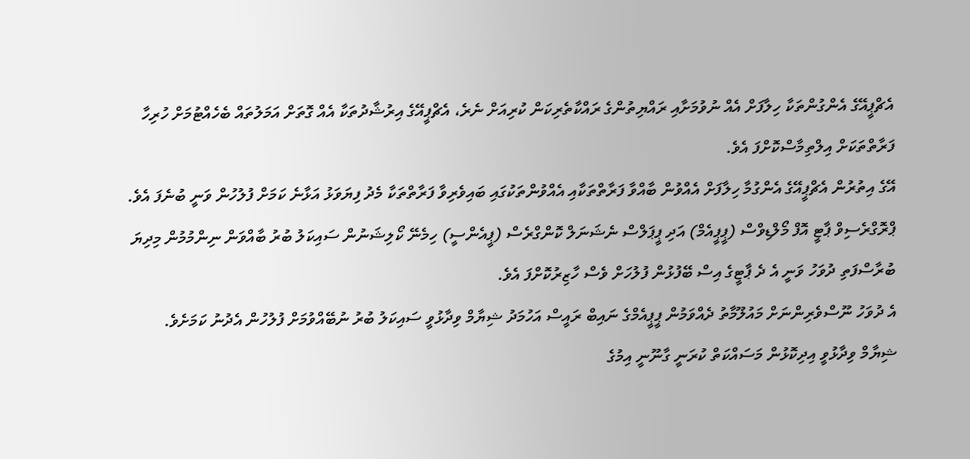އެޗްޕީއޭގެ އެންގުންތަކާ ހިލާފަށް އެއް ނުވުމަށާއި ރައްޔިތުންގެ ރައްކާތެރިކަން ކުރިއަށް ނެރެ، އެޗްޕީއޭގެ އިރުޝާދުތަކާ އެއް ގޮތަށް އަމަލުތައް ބެހެއްޓުމަށް ހުރިހާ ފަރާތްތަކަށް އިލްތިމާސްކޮށްފަ އެވެ.
އޭގެ އިތުރުން އެޗްޕީއޭގެ އެންގުމާ ހިލާފަށް އެއްވުން ބާއްވާ ފަރާތްތަކާއި އެއްވުންތަކުގައި ބައިވެރިވާ ފަރާތްތަކާ މެދު ފިޔަވަޅު އަޅާނެ ކަމަށް ފުލުހުން ވަނީ ބުނެފަ އެވެ.
ޕްރޮގްރެސިވް ޕާޓީ އޮފް މޯލްޑިވްސް (ޕީޕީއެމް) އަދި ޕީޕަލްސް ނެޝަނަލް ކޮންގްރެސް (ޕީއެންސީ) ހިމެނޭ ކޯލިޝަނުން ސައިކަލު ބުރު ބާއްވަން ނިންމުމުން މިދިޔަ ބުރާސްފަތި ދުވަހު ވަނީ އެ ދެ ޕާޓީގެ އިސް ބޭފުޅުން ފުލުހަށް ވެސް ހާޒިރުކޮށްފަ އެވެ.
އެ ދުވަހު ނޫސްވެރިންނަށް މައުލޫމާތު ދެއްވަމުން ޕީޕީއެމްގެ ނައިބް ރައީސް އަހުމަދު ޝިޔާމް ވިދާޅުވީ ސައިކަލު ބުރު ނުބޭއްވުމަށް ފުލުހުން އެދުނު ކަމަށެވެ.
ޝިޔާމް ވިދާޅުވީ އިދިކޮޅުން މަސައްކަތް ކުރަނީ ގާނޫނީ އިމުގެ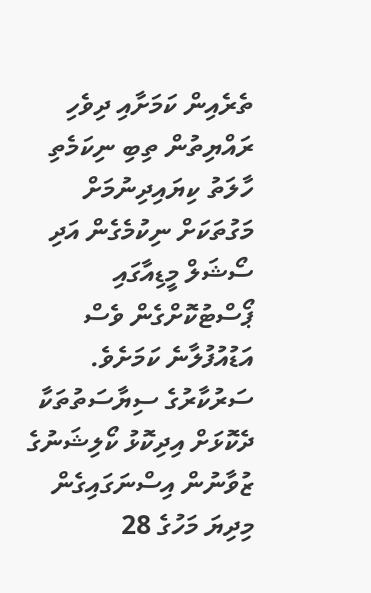ތެރެއިން ކަމަށާއި ދިވެހި ރައްޔިތުން ތިބި ނިކަމެތި ހާލަތު ކިޔައިދިނުމަށް މަގުތަކަށް ނިކުމެގެން އަދި ސޯޝަލް މީޑިއާގައި ޕޯސްޓުކޮށްގެން ވެސް އަޑުއުފުލާނެ ކަމަށެވެ.
ސަރުކާރުގެ ސިޔާސަތުތަކާ ދެކޮޅަށް އިދިކޮޅު ކޯލިޝަނުގެ ޒުވާނުން އިސްނަގައިގެން މިދިޔަ މަހުގެ 28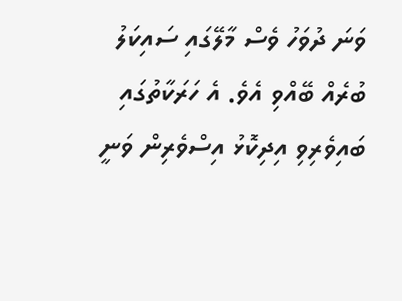ވަނަ ދުވަހު ވެސް މާލޭގައި ސައިކަލު ބުރެއް ބޭއްވި އެވެ. އެ ހަރަކާތުގައި ބައިވެރިވި އިދިކޮޅު އިސްވެރިން ވަނީ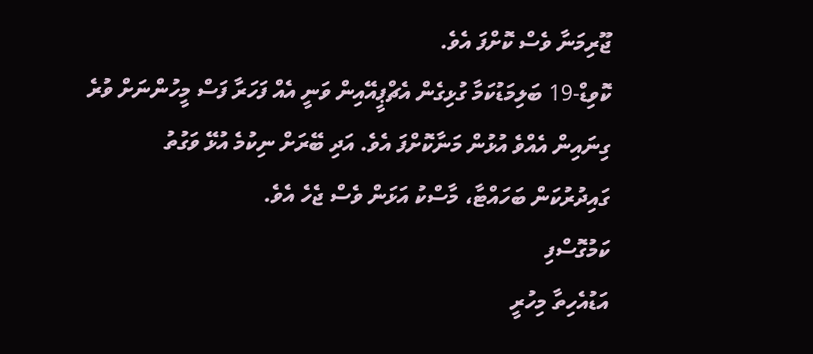ޖޫރިމަނާ ވެސް ކޮށްފަ އެވެ.
ކޮވިޑް-19 ބަލިމަޑުކަމާ ގުޅިގެން އެޗްޕީއޭއިން ވަނީ އެއް ފަހަރާ ފަސް މީހުންނަށް ވުރެ ގިނައިން އެއްވެ އުޅުން މަނާކޮށްފަ އެވެ. އަދި ބޭރަށް ނިކުމެ އުޅޭ ވަގުތު ގައިދުރުކަން ބަހައްޓާ، މާސްކު އަޅަން ވެސް ޖެހެ އެވެ.
ކަމުގޮސްފި
އަޑުއެހިތާ މިހުރީ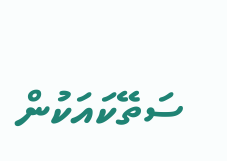ސަތޭކައަކުން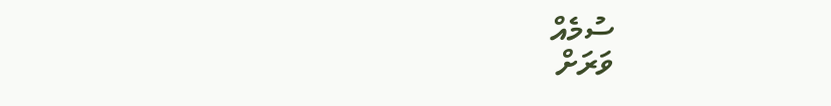ސުމެއް
ވަރަށް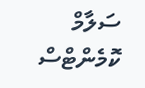ސަލާމް
ކޮމެންޓްސް